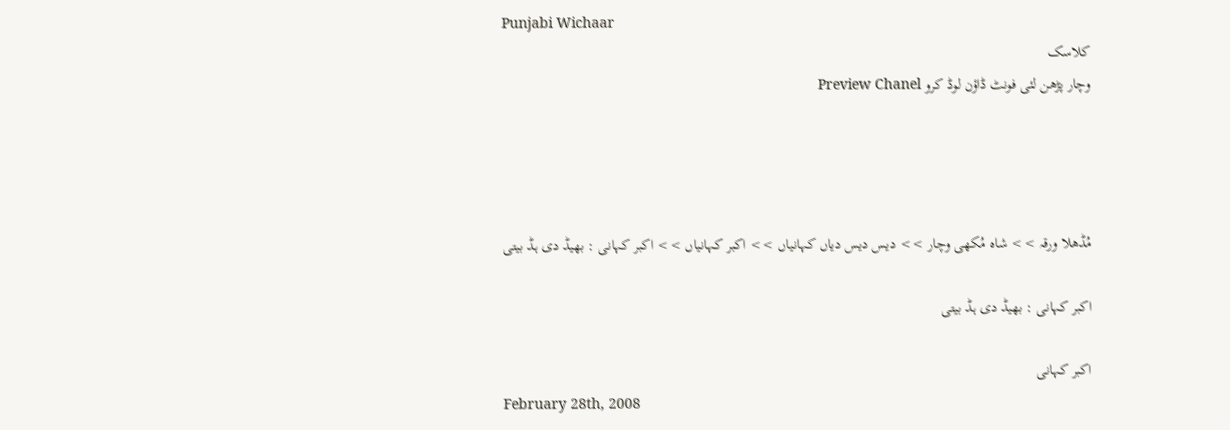Punjabi Wichaar
کلاسک
وچار پڑھن لئی فونٹ ڈاؤن لوڈ کرو Preview Chanel




مُڈھلا ورقہ >> شاہ مُکھی وچار >> دیس دیس دیاں کہانیاں >> اکبر کہانیاں >> اکبر کہانی : بھیڈ دی ہڈ بیتی

اکبر کہانی : بھیڈ دی ہڈ بیتی

اکبر کہانی
February 28th, 2008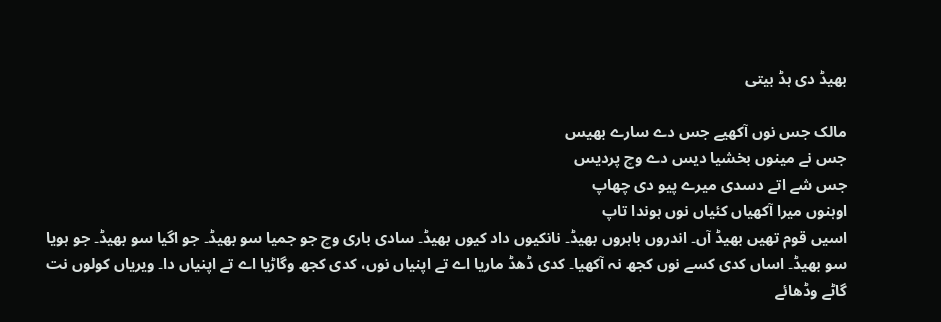بھیڈ دی ہڈ بیتی

مالک جس نوں آکھیے جس دے سارے بھیس
جس نے مینوں بخشیا دیس دے وچ پردیس
جس شے اتے دسدی میرے پیو دی چھاپ
اوہنوں میرا آکھیاں کئیاں نوں ہوندا تاپ
اسیں قوم تھیں بھیڈ آں۔ اندروں باہروں بھیڈ۔ نانکیوں داد کیوں بھیڈ۔ سادی باری وچ جو جمیا سو بھیڈ۔ جو اگیا سو بھیڈ۔ جو ہویا سو بھیڈ۔ اساں کدی کسے نوں کجھ نہ آکھیا۔ کدی ڈھڈ ماریا اے تے اپنیاں نوں، کدی کجھ وگاڑیا اے تے اپنیاں دا۔ ویریاں کولوں نت گاٹے وڈھائے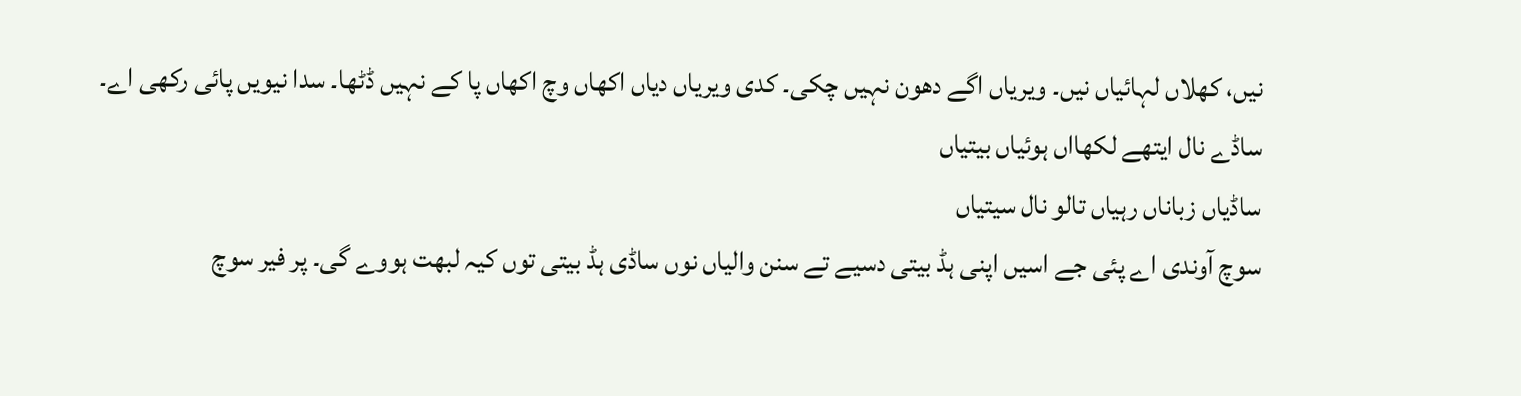نیں، کھلاں لہائیاں نیں۔ ویریاں اگے دھون نہیں چکی۔ کدی ویریاں دیاں اکھاں وچ اکھاں پا کے نہیں ڈٹھا۔ سدا نیویں پائی رکھی اے۔
ساڈے نال ایتھے لکھااں ہوئیاں بیتیاں
ساڈیاں زباناں رہیاں تالو نال سیتیاں
سوچ آوندی اے پئی جے اسیں اپنی ہڈ بیتی دسیے تے سنن والیاں نوں ساڈی ہڈ بیتی توں کیہ لبھت ہووے گی۔ پر فیر سوچ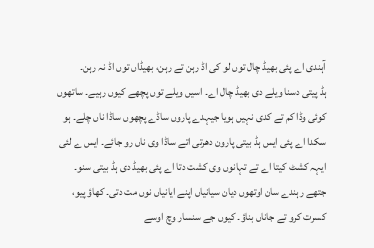آہندی اے پئی بھیڈ چال توں لو کی اڈ رہن تے رہن، بھیڈاں توں اڈ نہ رہن۔
ہڈ پیتی دسنا ویلے دی بھیڈ چال اے۔ اسیں ویلے توں پچھے کیوں رہیے۔ ساتھوں کوئی وڈا کم تے کدی نہیں ہویا جیہدے پاروں ساڈے پچھوں ساڈا ناں چلے۔ ہو سکدا اے پئی ایس ہڈ بیتی پارون دھرتی اتے ساڈا وی ناں رو جائے۔ ایس ے لئی ایہہ کشٹ کیتا اے تے تہانوں وی کشت دتا اے پئی بھیڈ دی ہڈ بیتی سنو۔
جتھے رہندے سان اوتھوں دیان سیانیاں اپنے ایانیاں نوں مت دتی۔ کھاؤ پیو، کسرت کرو تے جاناں بناؤ۔ کیوں جے سنسار وچ اوسے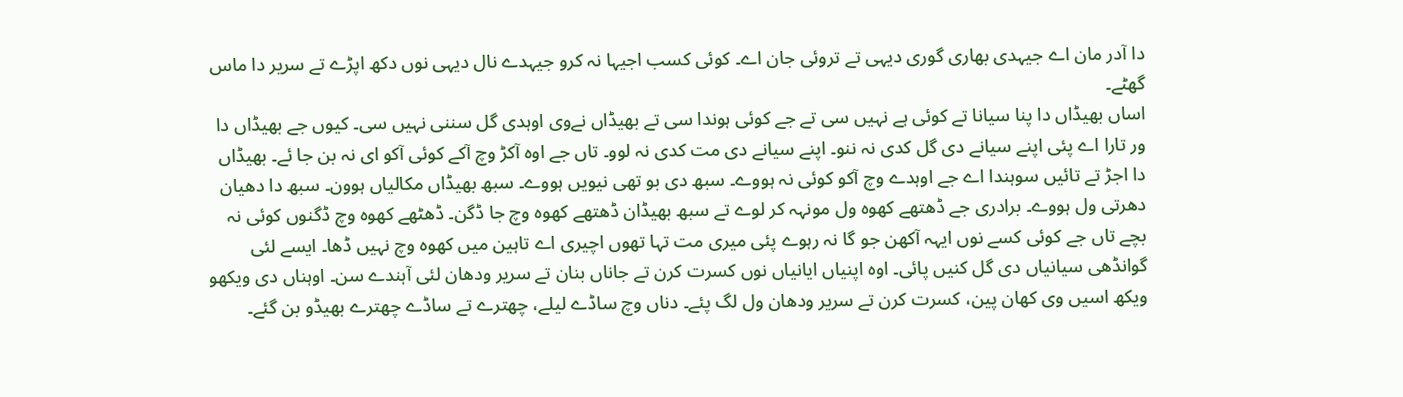دا آدر مان اے جیہدی بھاری گوری دیہی تے تروئی جان اے۔ کوئی کسب اجیہا نہ کرو جیہدے نال دیہی نوں دکھ اپڑے تے سریر دا ماس گھٹے۔
اساں بھیڈاں دا پنا سیانا تے کوئی ہے نہیں سی تے جے کوئی ہوندا سی تے بھیڈاں نےوی اوہدی گل سننی نہیں سی۔ کیوں جے بھیڈاں دا ور تارا اے پئی اپنے سیانے دی گل کدی نہ ننو۔ اپنے سیانے دی مت کدی نہ لوو۔ تاں جے اوہ آکڑ وچ آکے کوئی آکو ای نہ بن جا ئے۔ بھیڈاں دا اجڑ تے تائیں سوہندا اے جے اوہدے وچ آکو کوئی نہ ہووے۔ سبھ دی بو تھی نیویں ہووے۔ سبھ بھیڈاں مکالیاں ہوون۔ سبھ دا دھیان دھرتی ول ہووے۔ برادری جے ڈھتھے کھوہ ول مونہہ کر لوے تے سبھ بھیڈان ڈھتھے کھوہ وچ جا ڈگن۔ ڈھٹھے کھوہ وچ ڈگنوں کوئی نہ بچے تاں جے کوئی کسے نوں ایہہ آکھن جو گا نہ رہوے پئی میری مت تہا تھوں اچیری اے تاہین میں کھوہ وچ نہیں ڈھا۔ ایسے لئی گوانڈھی سیانیاں دی گل کنیں پائی۔ اوہ اپنیاں ایانیاں نوں کسرت کرن تے جاناں بنان تے سریر ودھان لئی آہندے سن۔ اوہناں دی ویکھو ویکھ اسیں وی کھان پین، کسرت کرن تے سریر ودھان ول لگ پئے۔ دناں وچ ساڈے لیلے، چھترے تے ساڈے چھترے بھیڈو بن گئے۔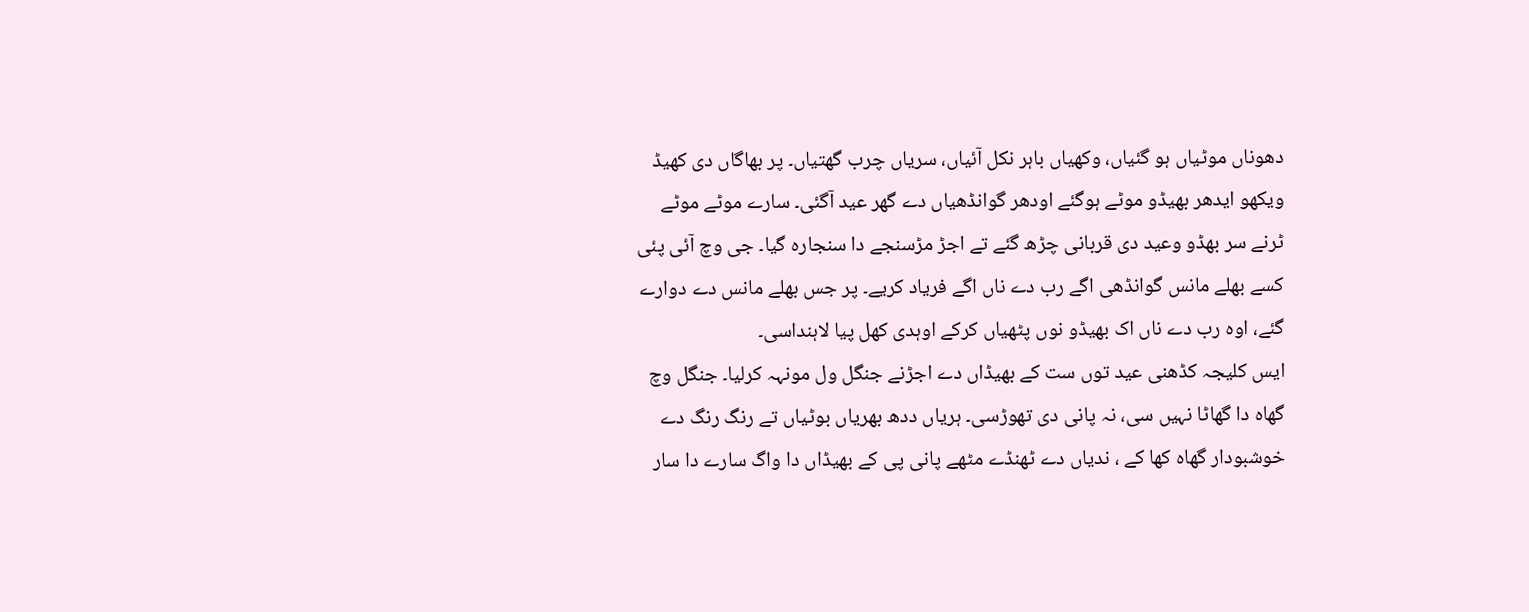دھوناں موٹیاں ہو گئیاں، وکھیاں باہر نکل آئیاں، سریاں چرب گھتیاں۔ پر بھاگاں دی کھیڈ ویکھو ایدھر بھیڈو موٹے ہوگئے اودھر گوانڈھیاں دے گھر عید آگئی۔ سارے موٹے موٹے ٹرنے سر بھڈو وعید دی قربانی چڑھ گئے تے اجڑ مڑسنجے دا سنجارہ گیا۔ جی وچ آئی پئی کسے بھلے مانس گوانڈھی اگے رب دے ناں اگے فریاد کریے۔ پر جس بھلے مانس دے دوارے گئے، اوہ رب دے ناں اک بھیڈو نوں پٹھیاں کرکے اوہدی کھل پیا لاہنداسی۔
ایس کلیجہ کڈھنی عید توں ست کے بھیڈاں دے اجڑنے جنگل ول مونہہ کرلیا۔ جنگل وچ گھاہ دا گھاٹا نہیں سی، نہ پانی دی تھوڑسی۔ ہریاں ددھ بھریاں بوٹیاں تے رنگ رنگ دے خوشبودار گھاہ کھا کے ، ندیاں دے ٹھنڈے مٹھے پانی پی کے بھیڈاں دا واگ سارے دا سار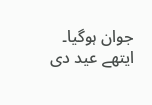جوان ہوگیا۔ ایتھے عید دی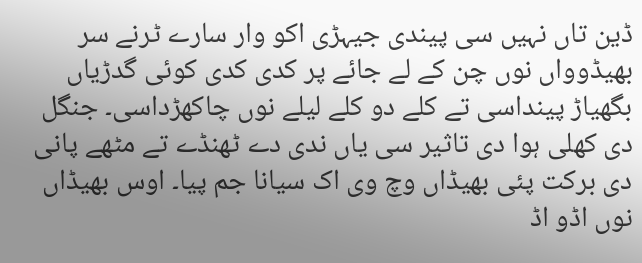ڈین تاں نہیں سی پیندی جیہڑی اکو وار سارے ٹرنے سر بھیڈوواں نوں چن کے لے جائے پر کدی کدی کوئی گدڑیاں بگھیاڑ پینداسی تے کلے دو کلے لیلے نوں چاکھڑداسی۔ جنگل دی کھلی ہوا دی تاثیر سی یاں ندی دے ٹھنڈے تے مٹھے پانی دی برکت پئی بھیڈاں وچ وی اک سیانا جم پیا۔ اوس بھیڈاں نوں اڈو اڈ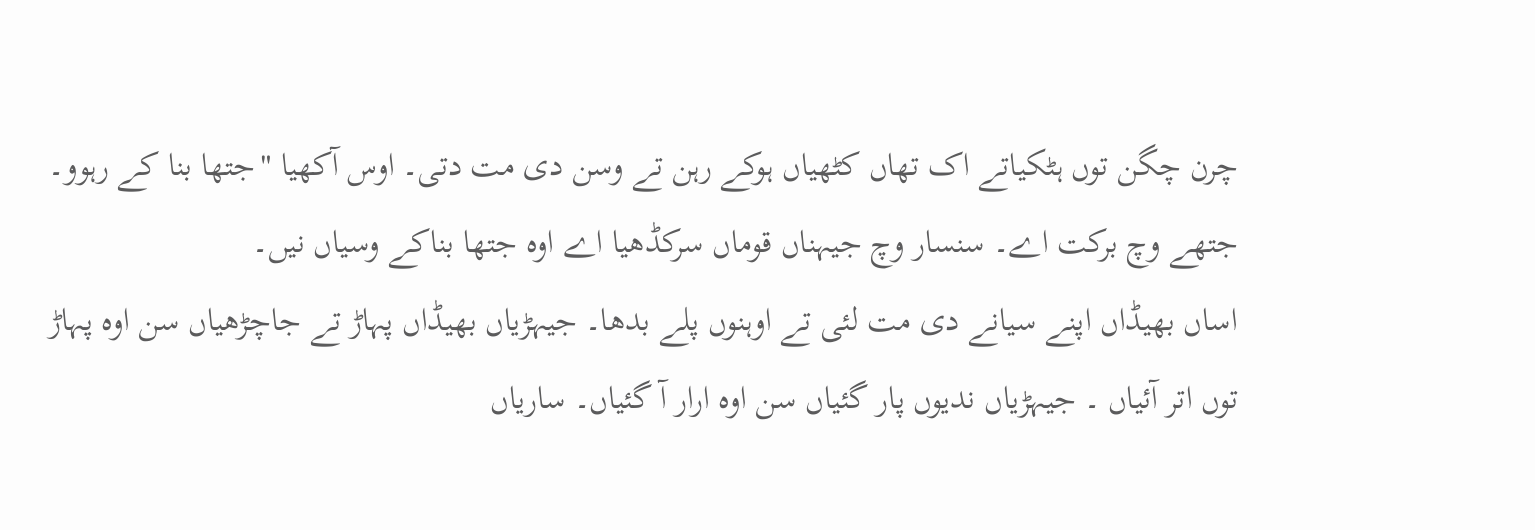چرن چگن توں ہٹکیاتے اک تھاں کٹھیاں ہوکے رہن تے وسن دی مت دتی۔ اوس آکھیا "جتھا بنا کے رہوو۔ جتھے وچ برکت اے۔ سنسار وچ جیہناں قوماں سرکڈھیا اے اوہ جتھا بناکے وسیاں نیں۔
اساں بھیڈاں اپنے سیانے دی مت لئی تے اوہنوں پلے بدھا۔ جیہڑیاں بھیڈاں پہاڑ تے جاچڑھیاں سن اوہ پہاڑ توں اتر آئیاں ۔ جیہڑیاں ندیوں پار گئیاں سن اوہ ارار آ گئیاں۔ ساریاں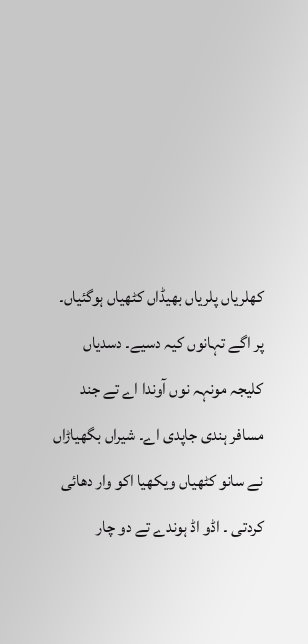کھلریاں پلریاں بھیڈاں کٹھیاں ہوگئیاں۔ پر اگے تہانوں کیہ دسیے۔ دسدیاں کلیجہ مونہہ نوں آوندا اے تے جند مسافر ہندی جاپدی اے۔ شیراں بگھیاڑاں نے سانو کٹھیاں ویکھیا اکو وار دھائی کردتی ۔ اڈو اڈ ہوندے تے دو چار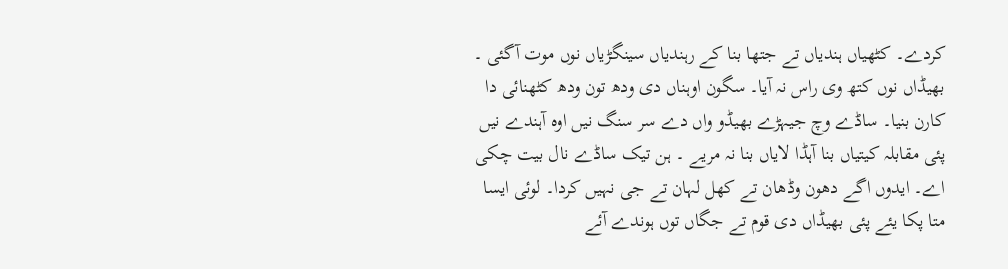کردے۔ کٹھیاں ہندیاں تے جتھا بنا کے رہندیاں سینگڑیاں نوں موت آگئی ۔ بھیڈاں نوں کتھ وی راس نہ آیا۔ سگون اوہناں دی ودھ تون ودھ کٹھنائی دا کارن بنیا۔ ساڈے وچ جیہڑے بھیڈو واں دے سر سنگ نیں اوہ آہندے نیں پئی مقابلہ کیتیاں بنا آہڈا لایاں بنا نہ مریے ۔ ہن تیک ساڈے نال بیت چکی اے۔ ایدوں اگے دھون وڈھان تے کھل لہان تے جی نہیں کردا۔ لوئی ایسا متا پکا یئے پئی بھیڈاں دی قوم تے جگاں توں ہوندے آئے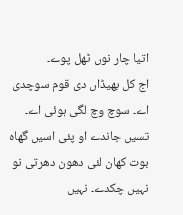اتیا چار نوں ٹھل پوے۔
اج کل بھیڈاں دی قوم سوچدی اے۔ سوچ وچ لگی ہوئی اے۔ تسیں جاندے او پئی اسیں گھاہ بوت کھان لئی دھون دھرتی نو نہیں چکدے۔ نہیں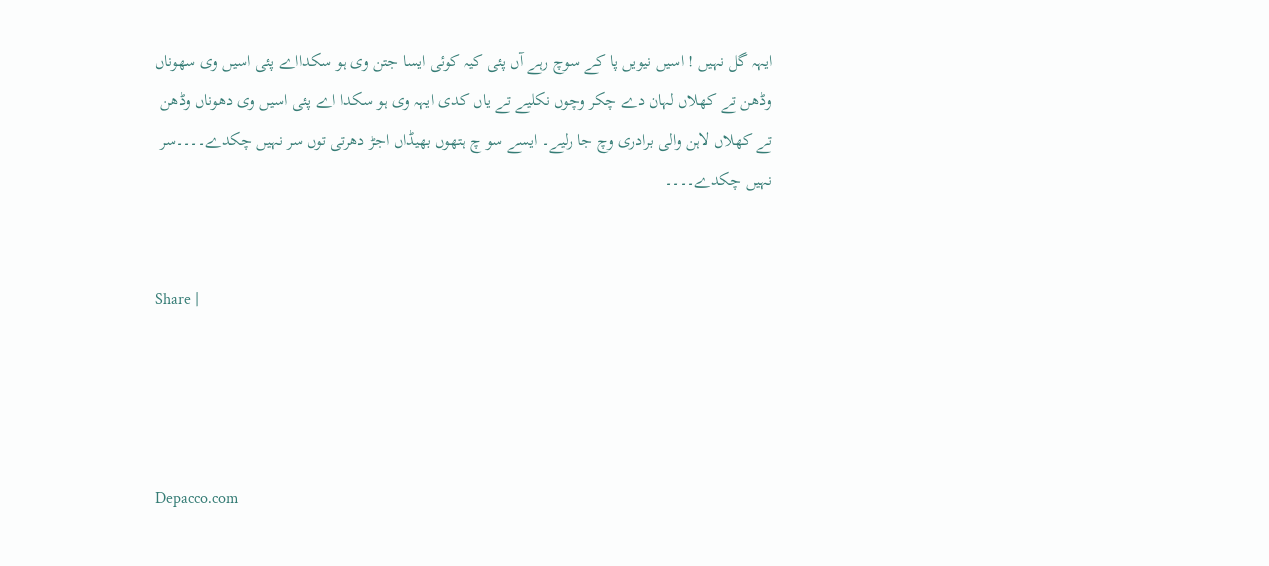ایہہ گل نہیں ! اسیں نیویں پا کے سوچ رہے آں پئی کیہ کوئی ایسا جتن وی ہو سکدااے پئی اسیں وی سھوناں وڈھن تے کھلاں لہان دے چکر وچوں نکلیے تے یاں کدی ایہہ وی ہو سکدا اے پئی اسیں وی دھوناں وڈھن تے کھلاں لاہن والی برادری وچ جا رلیے۔ ایسے سو چ ہتھوں بھیڈاں اجڑ دھرتی توں سر نہیں چکدے۔۔۔۔سر نہیں چکدے۔۔۔۔


Share |




Depacco.com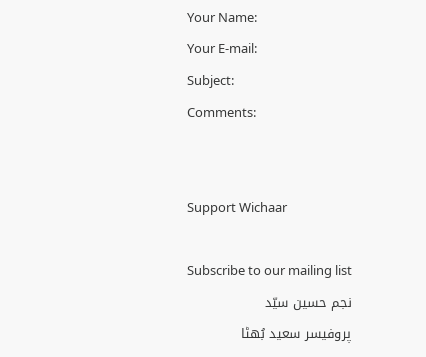Your Name:
Your E-mail:
Subject:
Comments:


Support Wichaar

Subscribe to our mailing list
نجم حسین سیّد
پروفیسر سعید بُھٹا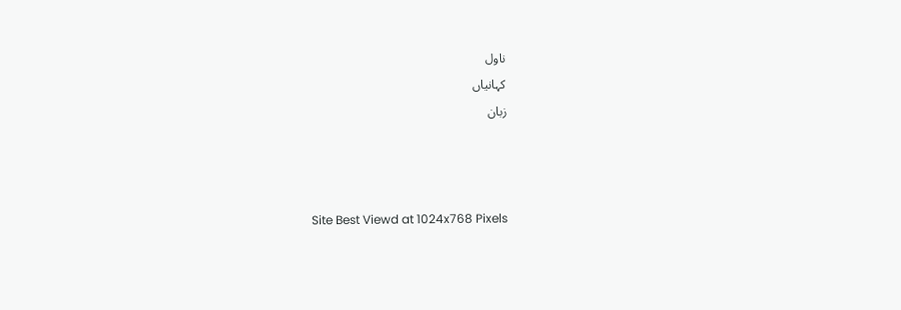ناول
کہانیاں
زبان



Site Best Viewd at 1024x768 Pixels